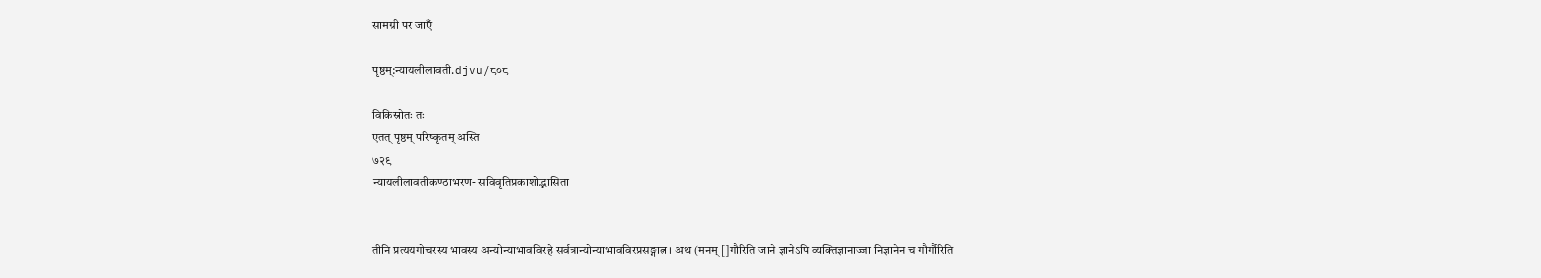सामग्री पर जाएँ

पृष्ठम्:न्यायलीलावती.djvu/८०८

विकिस्रोतः तः
एतत् पृष्ठम् परिष्कृतम् अस्ति
७२९
न्यायलीलावतीकण्ठाभरण- सविवृतिप्रकाशोद्भासिता


तीनि प्रत्ययगोचरस्य भावस्य अन्योन्याभावविरहे सर्वत्रान्योन्याभावविरप्रसङ्गात्न । अथ (मनम् []गौरिति जाने ज्ञानेऽपि व्यक्तिज्ञानाज्जा निज्ञानेन च गौर्गौरिति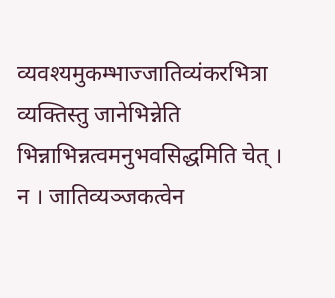व्यवश्यमुकम्भाज्जातिव्यंकरभित्रा व्यक्तिस्तु जानेभिन्नेति भिन्नाभिन्नत्वमनुभवसिद्धमिति चेत् । न । जातिव्यञ्जकत्वेन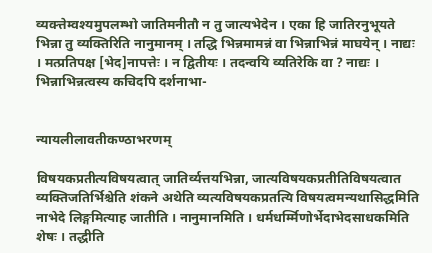व्यक्त्तेम्वश्यमुपलम्भो जातिमनीतौ न तु जात्यभेदेन । एका हि जातिरनुभूयते भिन्ना तु व्यक्तिरिति नानुमानम् । तद्धि भिन्नमामन्नं वा भिन्नाभिन्नं माघयेन् । नाद्यः । मत्प्रतिपक्ष [भेद]नापत्तेः । न द्वितीयः । तदन्वयि व्यतिरेकि वा ? नाद्यः । भिन्नाभिन्नत्वस्य कचिदपि दर्शनाभा-


न्यायलीलावतीकण्ठाभरणम्

विषयकप्रतीत्यविषयत्वात् जातिर्व्यत्तयभिन्ना, जात्यविषयकप्रतीतिविषयत्वात व्यक्तिजतिर्भिश्चेति शंकने अथेति व्यत्यविषयकप्रतत्यि विषयत्वमन्यथासिद्धमिति नाभेदे लिङ्गमित्याह जातीति । नानुमानमिति । धर्मधर्म्मिणोर्भेदाभेदसाधकमिति शेषः । तद्धीति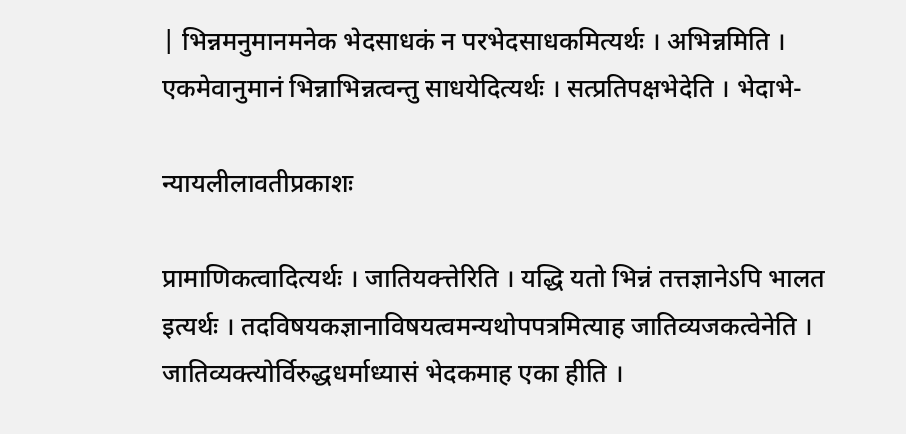| भिन्नमनुमानमनेक भेदसाधकं न परभेदसाधकमित्यर्थः । अभिन्नमिति । एकमेवानुमानं भिन्नाभिन्नत्वन्तु साधयेदित्यर्थः । सत्प्रतिपक्षभेदेति । भेदाभे-

न्यायलीलावतीप्रकाशः

प्रामाणिकत्वादित्यर्थः । जातियक्त्तेरिति । यद्धि यतो भिन्नं तत्तज्ञानेऽपि भालत इत्यर्थः । तदविषयकज्ञानाविषयत्वमन्यथोपपत्रमित्याह जातिव्यजकत्वेनेति । जातिव्यक्त्योर्विरुद्धधर्माध्यासं भेदकमाह एका हीति ।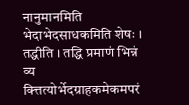नानुमानमिति भेदाभेदसाधकमिति शेषः । तद्धीति । तद्धि प्रमाणं भिन्नं व्य क्त्तित्योर्भेदग्राहकमेकमपरं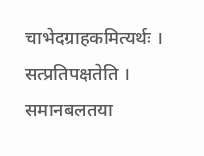चाभेदग्राहकमित्यर्थः । सत्प्रतिपक्षतेति । समानबलतया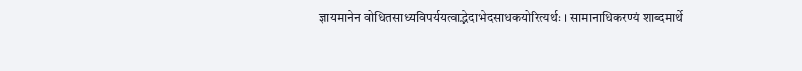ज्ञायमानेन वोधितसाध्यविपर्ययत्वाद्भेदाभेदसाधकयोरित्यर्थः । सामानाधिकरण्यं शाब्दमार्थे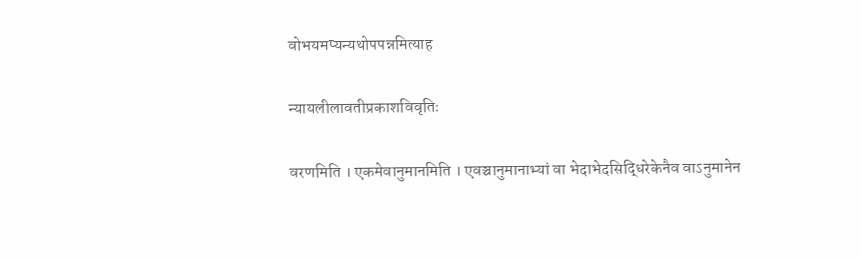वोभयमप्यन्यथोपपन्नमित्याह

न्यायलीलावतीप्रकाशविवृतिः

वरणमिति । एकमेवानुमानमिति । एवञ्चानुमानाभ्यां वा भेदाभेदसिद्धिरेकेनैव वाऽनुमानेन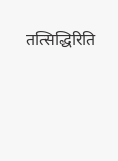तत्सिद्धिरिति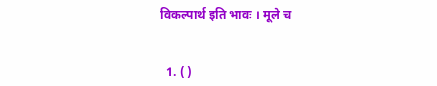विकल्पार्थ इति भावः । मूले च


  1. ( )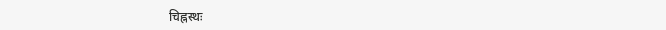चिह्नस्थः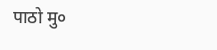पाठो मु०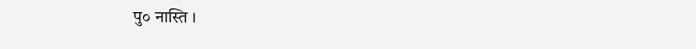पु० नास्ति ।